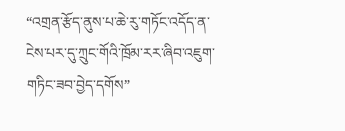“འགྲན་རྩོད་ནུས་པ་ཆེ་རུ་གཏོང་འདོད་ན་ངེས་པར་དུ་ཀྲུང་གོའི་ཁྲོམ་རར་ཞིབ་འཇུག་གཏིང་ཟབ་བྱེད་དགོས”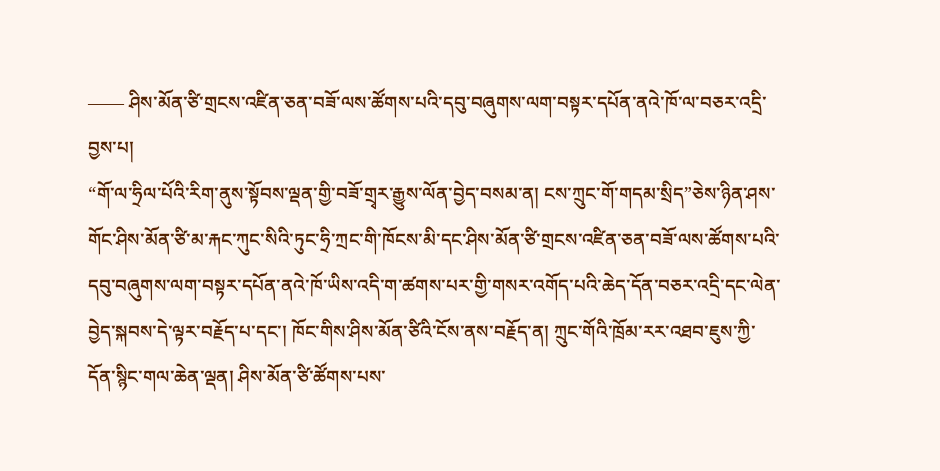—— ཤིས་མོན་ཙི་གྲངས་འཛིན་ཅན་བཟོ་ལས་ཚོགས་པའི་དབུ་བཞུགས་ལག་བསྟར་དཔོན་ནའེ་ཁོ་ལ་བཅར་འདྲི་བྱས་པ།
“གོ་ལ་ཧྲིལ་པོའི་རིག་ནུས་སྟོབས་ལྡན་གྱི་བཟོ་གྲྭར་རྒྱུས་ལོན་བྱེད་བསམ་ན། ངས་ཀྲུང་གོ་གདམ་སྲིད”ཅེས་ཉིན་ཤས་གོང་ཤིས་མོན་ཙི་མ་རྐང་ཀུང་སིའི་ཏུང་ཧྲི་ཀྲང་གི་ཁོངས་མི་དང་ཤིས་མོན་ཙི་གྲངས་འཛིན་ཅན་བཟོ་ལས་ཚོགས་པའི་དབུ་བཞུགས་ལག་བསྟར་དཔོན་ནའེ་ཁོ་ཡིས་འདི་ག་ཚགས་པར་གྱི་གསར་འགོད་པའི་ཆེད་དོན་བཅར་འདྲི་དང་ལེན་བྱེད་སྐབས་དེ་ལྟར་བརྗོད་པ་དང་། ཁོང་གིས་ཤིས་མོན་ཙིའི་ངོས་ནས་བརྗོད་ན། ཀྲུང་གོའི་ཁྲོམ་རར་འཐབ་ཇུས་ཀྱི་དོན་སྙིང་གལ་ཆེན་ལྡན། ཤིས་མོན་ཙི་ཚོགས་པས་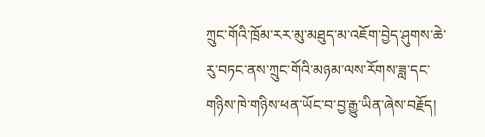ཀྲུང་གོའི་ཁྲོམ་རར་མུ་མཐུད་མ་འཇོག་བྱེད་ཤུགས་ཆེ་རུ་བཏང་ནས་ཀྲུང་གོའི་མཉམ་ལས་རོགས་ཟླ་དང་གཉིས་ཁེ་གཉིས་ཕན་ཡོང་བ་བྱ་རྒྱུ་ཡིན་ཞེས་བརྗོད།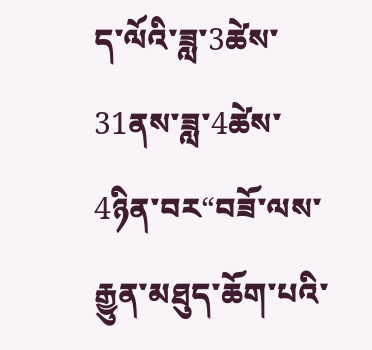ད་ལོའི་ཟླ་3ཚེས་31ནས་ཟླ་4ཚེས་4ཉིན་བར“བཟོ་ལས་རྒྱུན་མཐུད་ཆོག་པའི་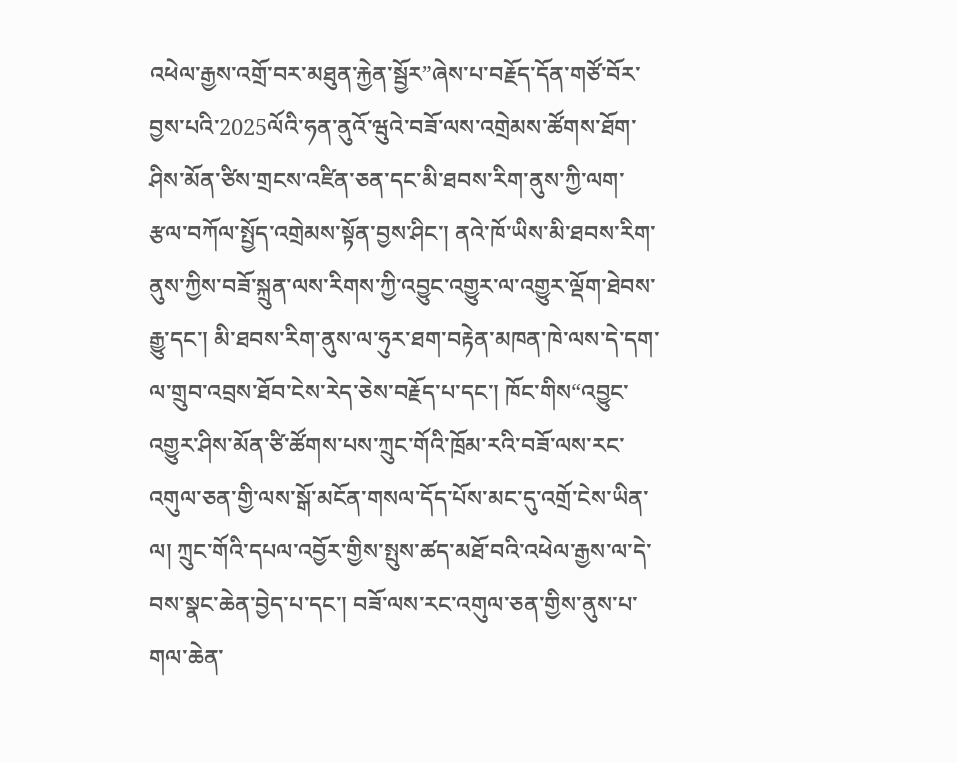འཕེལ་རྒྱས་འགྲོ་བར་མཐུན་རྐྱེན་སྦྱོར”ཞེས་པ་བརྗོད་དོན་གཙོ་བོར་བྱས་པའི་2025ལོའི་ཧན་ནུའོ་ཝུའེ་བཟོ་ལས་འགྲེམས་ཚོགས་ཐོག་ཤིས་མོན་ཙིས་གྲངས་འཛིན་ཅན་དང་མི་ཐབས་རིག་ནུས་ཀྱི་ལག་རྩལ་བཀོལ་སྤྱོད་འགྲེམས་སྟོན་བྱས་ཤིང་། ནའེ་ཁོ་ཡིས་མི་ཐབས་རིག་ནུས་ཀྱིས་བཟོ་སྐྲུན་ལས་རིགས་ཀྱི་འབྱུང་འགྱུར་ལ་འགྱུར་ལྡོག་ཐེབས་རྒྱུ་དང་། མི་ཐབས་རིག་ནུས་ལ་ཧུར་ཐག་བརྟེན་མཁན་ཁེ་ལས་དེ་དག་ལ་གྲུབ་འབྲས་ཐོབ་ངེས་རེད་ཅེས་བརྗོད་པ་དང་། ཁོང་གིས“འབྱུང་འགྱུར་ཤིས་མོན་ཙི་ཚོགས་པས་ཀྲུང་གོའི་ཁྲོམ་རའི་བཟོ་ལས་རང་འགུལ་ཅན་གྱི་ལས་སྒོ་མངོན་གསལ་དོད་པོས་མང་དུ་འགྲོ་ངེས་ཡིན་ལ། ཀྲུང་གོའི་དཔལ་འབྱོར་གྱིས་སྤུས་ཚད་མཐོ་བའི་འཕེལ་རྒྱས་ལ་དེ་བས་སྣང་ཆེན་བྱེད་པ་དང་། བཟོ་ལས་རང་འགུལ་ཅན་གྱིས་ནུས་པ་གལ་ཆེན་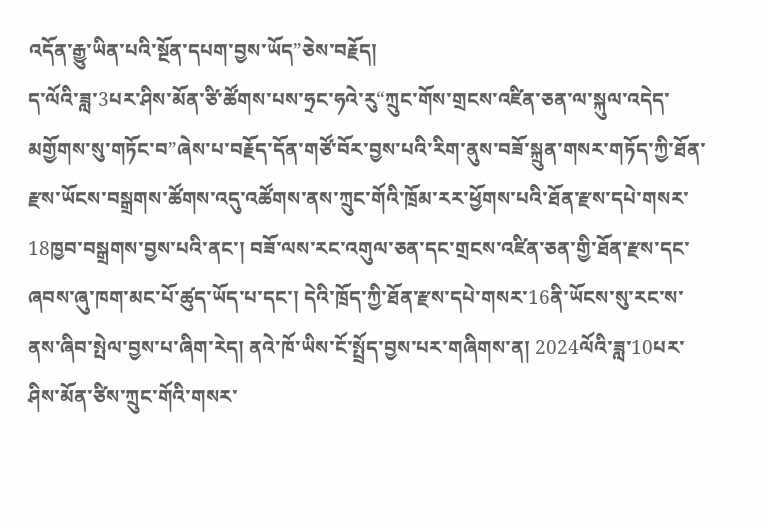འདོན་རྒྱུ་ཡིན་པའི་སྔོན་དཔག་བྱས་ཡོད”ཅེས་བརྗོད།
ད་ལོའི་ཟླ་3པར་ཤིས་མོན་ཙི་ཚོགས་པས་ཧྲང་ཧའེ་རུ“ཀྲུང་གོས་གྲངས་འཛིན་ཅན་ལ་སྐུལ་འདེད་མགྱོགས་སུ་གཏོང་བ”ཞེས་པ་བརྗོད་དོན་གཙོ་བོར་བྱས་པའི་རིག་ནུས་བཟོ་སྐྲུན་གསར་གཏོད་ཀྱི་ཐོན་རྫས་ཡོངས་བསྒྲགས་ཚོགས་འདུ་འཚོགས་ནས་ཀྲུང་གོའི་ཁྲོམ་རར་ཕྱོགས་པའི་ཐོན་རྫས་དཔེ་གསར་18ཁྱབ་བསྒྲགས་བྱས་པའི་ནང་། བཟོ་ལས་རང་འགུལ་ཅན་དང་གྲངས་འཛིན་ཅན་གྱི་ཐོན་རྫས་དང་ཞབས་ཞུ་ཁག་མང་པོ་ཚུད་ཡོད་པ་དང་། དེའི་ཁྲོད་ཀྱི་ཐོན་རྫས་དཔེ་གསར་16ནི་ཡོངས་སུ་རང་ས་ནས་ཞིབ་སྤེལ་བྱས་པ་ཞིག་རེད། ནའེ་ཁོ་ཡིས་ངོ་སྤྲོད་བྱས་པར་གཞིགས་ན། 2024ལོའི་ཟླ་10པར་ཤིས་མོན་ཙིས་ཀྲུང་གོའི་གསར་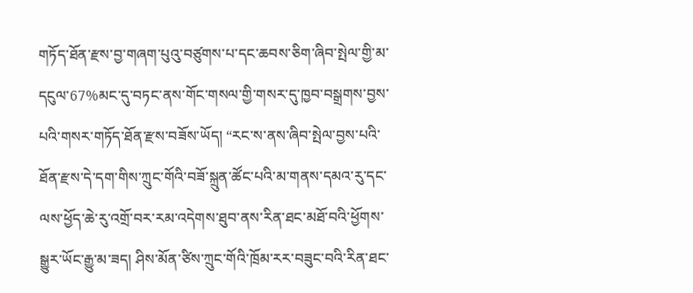གཏོད་ཐོན་རྫས་བྱ་གཞག་པུའུ་བཙུགས་པ་དང་ཆབས་ཅིག་ཞིབ་སྤེལ་གྱི་མ་དངུལ་67%མང་དུ་བཏང་ནས་གོང་གསལ་གྱི་གསར་དུ་ཁྱབ་བསྒྲགས་བྱས་པའི་གསར་གཏོད་ཐོན་རྫས་བཟོས་ཡོད། “རང་ས་ནས་ཞིབ་སྤེལ་བྱས་པའི་ཐོན་རྫས་དེ་དག་གིས་ཀྲུང་གོའི་བཟོ་སྐྲུན་ཚོང་པའི་མ་གནས་དམའ་རུ་དང་ལས་ཕྱོད་ཆེ་རུ་འགྲོ་བར་རམ་འདེགས་ཐུབ་ནས་རིན་ཐང་མཐོ་བའི་ཕྱོགས་སྒྱུར་ཡོང་རྒྱུ་མ་ཟད། ཤིས་མོན་ཙིས་ཀྲུང་གོའི་ཁྲོམ་རར་བཟུང་བའི་རིན་ཐང་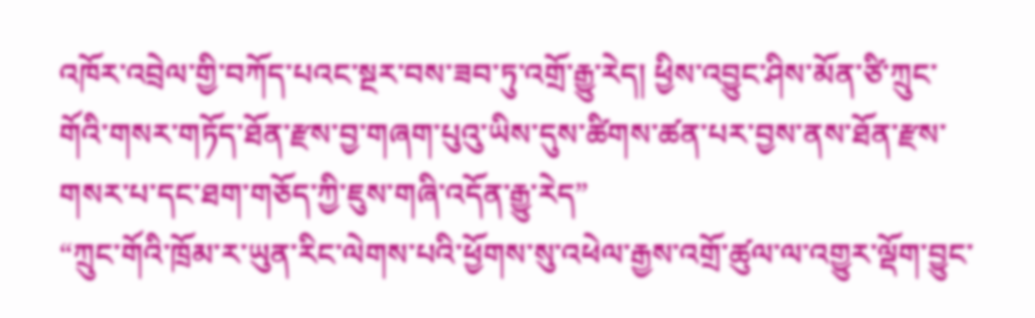འཁོར་འབྲེལ་གྱི་བཀོད་པའང་སྔར་བས་ཟབ་ཏུ་འགྲོ་རྒྱུ་རེད། ཕྱིས་འབྱུང་ཤིས་མོན་ཙི་ཀྲུང་གོའི་གསར་གཏོད་ཐོན་རྫས་བྱ་གཞག་པུའུ་ཡིས་དུས་ཚིགས་ཚན་པར་བྱས་ནས་ཐོན་རྫས་གསར་པ་དང་ཐག་གཅོད་ཀྱི་ཇུས་གཞི་འདོན་རྒྱུ་རེད”
“ཀྲུང་གོའི་ཁྲོམ་ར་ཡུན་རིང་ལེགས་པའི་ཕྱོགས་སུ་འཕེལ་རྒྱས་འགྲོ་ཚུལ་ལ་འགྱུར་ལྡོག་བྱུང་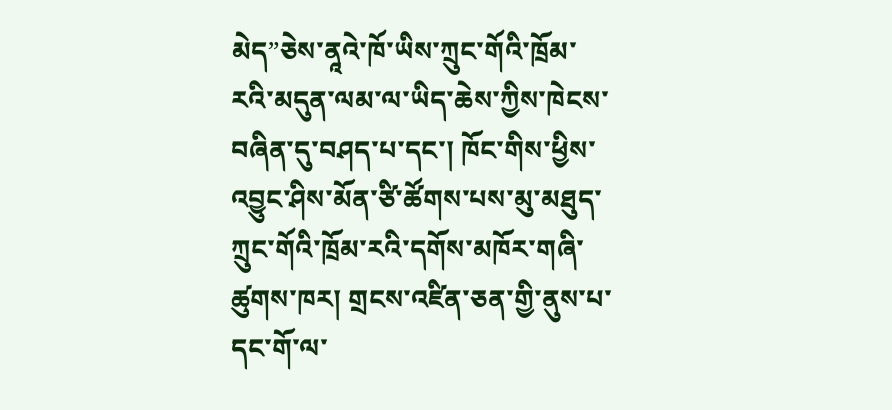མེད”ཅེས་ནཱའེ་ཁོ་ཡིས་ཀྲུང་གོའི་ཁྲོམ་རའི་མདུན་ལམ་ལ་ཡིད་ཆེས་ཀྱིས་ཁེངས་བཞིན་དུ་བཤད་པ་དང་། ཁོང་གིས་ཕྱིས་འབྱུང་ཤིས་མོན་ཙི་ཚོགས་པས་མུ་མཐུད་ཀྲུང་གོའི་ཁྲོམ་རའི་དགོས་མཁོར་གཞི་ཚུགས་ཁར། གྲངས་འཛིན་ཅན་གྱི་ནུས་པ་དང་གོ་ལ་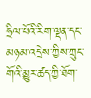ཧྲིལ་པོའི་རིག་ལྡན་དང་མཉམ་འདྲེས་ཀྱིས་ཀྲུང་གོའི་མྱུར་ཚད་ཀྱི་ཐོག་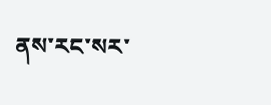ནས་རང་སར་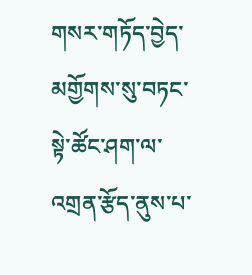གསར་གཏོད་བྱེད་མགྱོགས་སུ་བཏང་སྟེ་ཚོང་ཤག་ལ་འགྲན་རྩོད་ནུས་པ་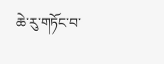ཆེ་རུ་གཏོང་བ་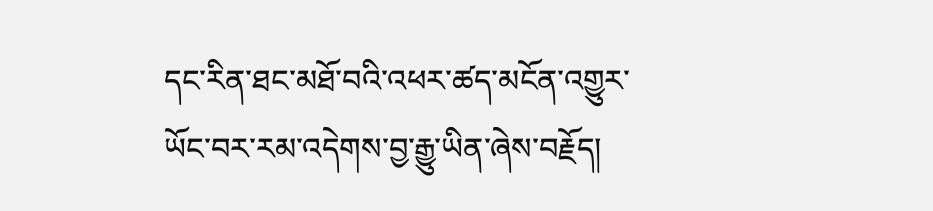དང་རིན་ཐང་མཐོ་བའི་འཕར་ཚད་མངོན་འགྱུར་ཡོང་བར་རམ་འདེགས་བྱ་རྒྱུ་ཡིན་ཞེས་བརྗོད།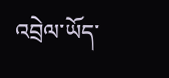འབྲེལ་ཡོད་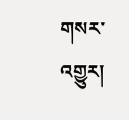གསར་འགྱུར།